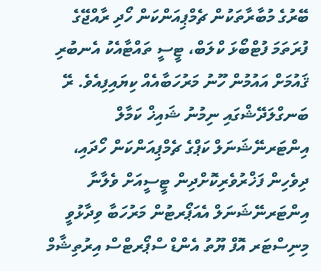ބޭރުގެ މުބާރާތަކުން ޗެމްޕިއަންކަން ހޯދި ރާއްޖޭގެ ފުރަތަމަ ފުޓްބޯޅަ ކްލަބް، ޓީސީ ތައްޓާއެކު އެނބުރި ޤައުމަށް އައުމުން ހޫނު މަރުހަބާއެއް ކިޔައިފިއެވެ. ރޭ ބަނގްލަދޭޝްގައި ނިމުނު ޝައިޚް ކަމާލް އިންޓަރނޭޝަނަލް ކަޕްގެ ޗެމްޕިއަންކަން ހޯދައި، ދިވެހިން ފަޚްރުވެރިކޮށްދިން ޓީސީއަށް ވެލާނާ އިންޓަރނޭޝަނަލް އެއަޕޯރޓުން މަރުހަބާ ވިދާޅުވީ މިނިސްޓަރ އޮފް ޔޫތު އެންޑް ސްޕޯރޓްސް އިރުތިޝާމް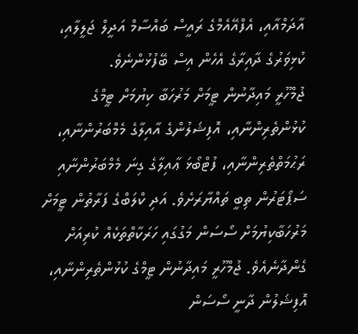އާދަމްއާއި، އެފްއޭއެމްގެ ރައީސް ބައްސާމް އަދީލް ޖަލީލާއި، ކުޅިވަރުގެ ދާއިރާގެ އެހެން އިސް ބޭފުޅުންނެވެ.
ޖުމްހޫރީ މައިދާނުން ޓީމަށް މަރުހަބާ ކިޔުމަށް ޓީމްގެ ކުޅުންތެރިންނާއި، އޮފިޝަލުންގެ އާއިލާގެ މެމްބަރުންނާއި، ރަޙުމަތްތެރިންނާއި، ފުޓްބޯޅަ ޢާއިލާގެ ގިނަ މެމްބަރުންނާއި ސަޕޯޓަރުން ތިބީ ތައްޔާރަށެވެ. އަދި ކްލަބްގެ ފަރާތުން ޓީމަށް މަރުހަބާކިޔުމަށް ސޯސަން މަގުގައި ހަރަކާތްތަކެއް ކުރިއަށް ގެންދާނެއެވެ. ޖުމްހޫރީ މައިދާނުން ޓީމްގެ ކުޅުންތެރިންނާއި، އޮފިޝަލުން ދާނީ ސޯސަން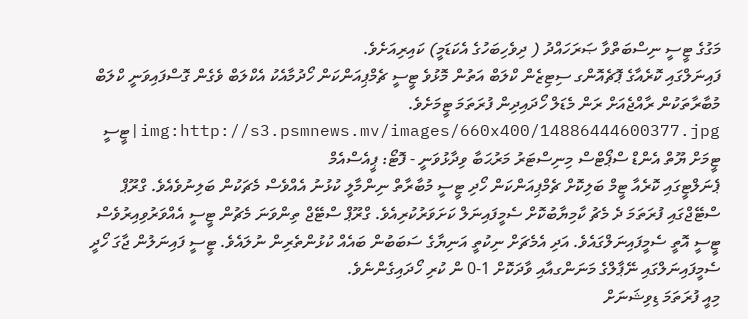މަގުގެ ޓީސީ ނިސްބަތްވާ ޞަރަހައްދު ( ދިވެހިބަހުގެ އެކަޑަމީ) ކައިރިއަށެވެ.
ފައިނަލްގައި ކޮރެއާގެ ޕޮޗެއޮންގ ސިޓިޒެން ކްލަބް އަތުން މޮޅުވެ ޓީސީ ޗެމްޕިއަންކަން ހޯދުމާއެކު އެކްލަބް ވެގެން ގޮސްފައިވަނީ ކްލަބް މުބާރާތަކުން ރާއްޖެއަށް ރަން މެޑަލް ހޯދައިދިން ފުރަތަމަ ޓީމަށެވެ.
img:http://s3.psmnews.mv/images/660x400/14886444600377.jpg|ޓީސީ ޓީމަށް ޔޫތް އެންޑް ސްޕޯޓްސް މިނިސްޓަރު މަރުޙަބާ ވިދާޅުވަނީ - ފޮޓޯ: ޕީއެސްއެމް
ޕެނަލްޓީގައި ކޮރެއާ ޓީމް ބަލިކޮށް ޗެމްޕިއަންކަން ހޯދި ޓީސީ މުބާރާތް ނިންމާލީ ކުޅުނު އެއްވެސް މެޗަކުން ބަލިނުވެއެވެ. ގްރޫޕް ސްޓޭޖްގައި ފުރަތަމަ ދެ މެޗު ކާމިޔާބުކޮށް ސެމީފައިނަލް ކަށަވަރުކުރިއެވެ. ގްރޫޕް ސްޓޭޖް ތިންވަނަ މެޗުން ޓީސީ އެއްވަރުވިއިރުވެސް ޓީސީ އޮތީ ސެމީފައިނަލްގައެވެ. އަދި އެމެޗަށް ނިކުތީ އަނިޔާގެ ސަބަބުން ބައެއް ކުޅުންތެރިން ނުލައެވެ. ޓީސީ ފައިނަލުން ޖާގަ ހޯދީ ސެމީފައިނަލްގައި ނޭޕާލްގެ މަނަންގއާއި ވާދަކޮށް 1-0 ން ކުރި ހޯދައިގެންނެވެ.
މިއީ ފުރަތަމަ ޑިވިޝަނަށް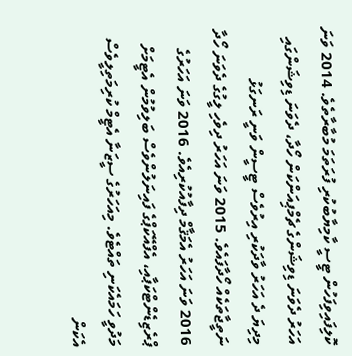ކޮލިފައިވިފަހުން ޓީސީ ކާމިޔާބުކުރި ފުރަތަމަ މުބާރާތެވެ. 2014 ވަނަ އަހަރު ދެވަނަ ޑިވިޝަންގެ ޗެމްޕިއަންކަން ހޯދާ، ދެވަނަ ޑިވިޝަންގައި މިދިޔަ ދެ އަހަރު ވާދަކުރި އިރުވެސް ޓީސީން ވަނީ ރަނގަޅު ނަތީޖާތަކެއް ހޯދާފައެވެ. 2015 ވަނަ އަހަރު ދިވެހި ލީގުގެ ދެވަނަ ހޯދާ 2016 ވަނަ އަހަރު އެމަޤާމް ދިފާއުކުރިއެވެ. 2016 ވަނަ އަހަރުގެ ޕްރެޒިޑެންޓްކަޕާއި، އެފްއޭކަޕްގެ ފައިނަލުންވެސް ބަލިވުމުން އެޓީމަށް މަދުވީ ހަމައެކަނި ތައްޓެވެ. މިއަހަރުގެ ސީޒަނާ އެޓީމް ކުރިމަތިލީވެސް އެކަން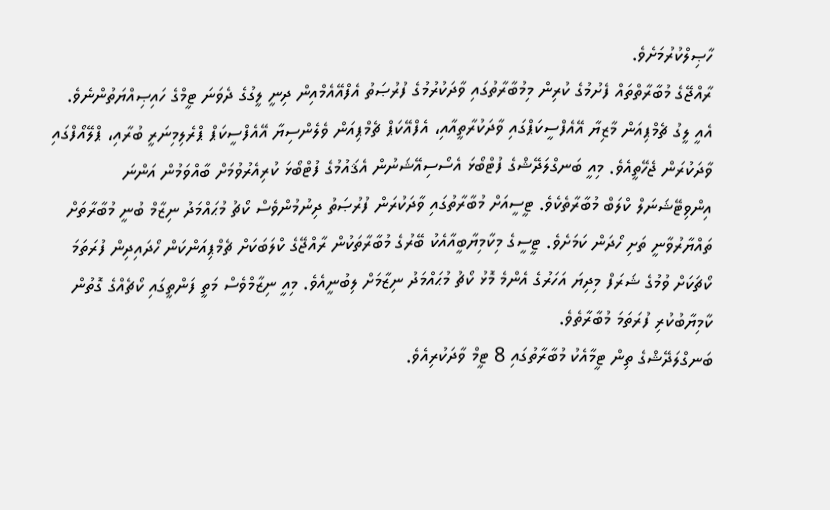ހާޞިލްކުރުމަށެވެ.
ރާއްޖޭގެ މުބާރާތްތައް ފެށުމުގެ ކުރިން މިމުބާރާތުގައި ވާދަކުރުމުގެ ފުރުޞަތު އެފްއޭއެމްއިން ދިނީ ލީގުގެ ދެވަނަ ޓީމްގެ ހައިޞިއްޔަތުންނެވެ. އެއީ ލީގު ޗެމްޕިއަން މާޒިޔާ އޭއެފްސީކަޕްގައި ވާދަކުރާތީއާއި، އެފްއޭކަޕް ޗެމްޕިއަން ވެލެންސިޔާ އޭއެފްސީކަޕް ޕްރެލިމިނަރީ ބުރާއި، ޕްލޭއޯފްގައި ވާދަކުރަން ޖެހޭތީއެވެ. މިއީ ބަނގްލަދޭޝްގެ ފުޓްބޯޅަ އެސޯސިއޭޝަނުން އެޤައުމުގެ ފުޓްބޯޅަ ކުރިއެރުވުމަށް ބާއްވަމުން އަންނަ އިންވިޓޭޝަނަލް ކްލަބް މުބާރާތެކެވެ. ޓީސީއަށް މުބާރާތުގައި ވާދަކުރަން ފުރުޞަތު ދިނުމުންވެސް ކޯޗު މުޙައްމަދު ނިޒާމް ބުނީ މުބާރާތަށް ތައްޔާރުވާނީ ތަށި ހޯދަން ކަމަށެވެ. ޓީސީގެ މިކާމިޔާބީއާއެކު ބޭރުގެ މުބާރާތަކުން ރާއްޖޭގެ ކްލަބަކަށް ޗެމްޕިއަންކަން ހޯދައިދިން ފުރަތަމަ ކޯޗަކަށް ވުމުގެ ޝަރަފް މިދިޔަ އަހަރުގެ އެންމެ މޮޅު ކޯޗު މުޙައްމަދު ނިޒާމަށް ލިބުނީއެވެ. މިއީ ނިޒާމްވެސް މަތީ ފަންތީގައި ކޯޗެއްގެ ގޮތުން ކާމިޔާބުކުރި ފުރަތަމަ މުބާރާތެވެ.
ބަނގްލަދޭޝްގެ ތިން ޓީމާއެކު މުބާރާތުގައި 8 ޓީމް ވާދަކުރިއެވެ.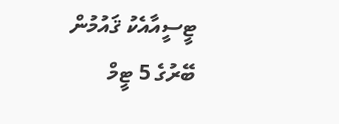ޓީސީއާއެކު ޤައުމުން ބޭރުގެ 5 ޓީމް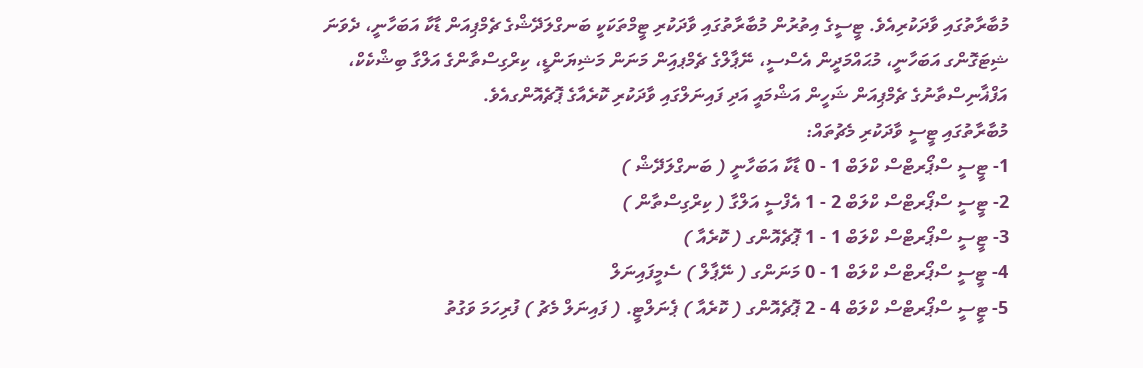މުބާރާތުގައި ވާދަކުރިއެވެ. ޓީސީގެ އިތުރުން މުބާރާތުގައި ވާދަކުރި ޓީމްތަކަކީ ބަނގްލަދޭޝްގެ ޗެމްޕިއަން ޑާކާ އަބަހާނީ، ދެވަނަ ޝިޓަގޮންގ އަބަހާނީ، މުޙައްމަދީން އެސްސީ، ނޭޕާލްގެ ޗެމްޕއިަން މަނަން މަޝިޔަންޑީ، ކިރްގިސްތާންގެ އަލްގާ ބިޝްކެކް، އަފްޣާނިސްތާނުގެ ޗެމްޕިއަން ޝަހީން އަޝްމައީ އަދި ފައިނަލްގައި ވާދަކުރި ކޮރެއާގެ ޕޮޗެއޮންގއެވެ.
މުބާރާތުގައި ޓީސީ ވާދަކުރި މެޗުތައް:
1- ޓީސީ ސްޕޯރޓްސް ކްލަބް 1 - 0 ޑާކާ އަބަހާނީ ( ބަނގްލަދޭޝް )
2- ޓީސީ ސްޕޯރޓްސް ކްލަބް 2 - 1 އެފްސީ އަލްގާ ( ކިރްގިސްތާން )
3- ޓީސީ ސްޕޯރޓްސް ކްލަބް 1 - 1 ޕޮޗެއޮންގ ( ކޮރެއާ )
4- ޓީސީ ސްޕޯރޓްސް ކްލަބް 1 - 0 މަނަންގ ( ނޭޕާލް ) ސެމީފައިނަލް
5- ޓީސީ ސްޕޯރޓްސް ކްލަބް 4 - 2 ޕޮޗެއޮންގ ( ކޮރެއާ ) ޕެނަލްޓީ. ( ފައިނަލް މެޗު ) ފުރިހަމަ ވަގުތު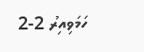ހަމަވިއިރު 2-2